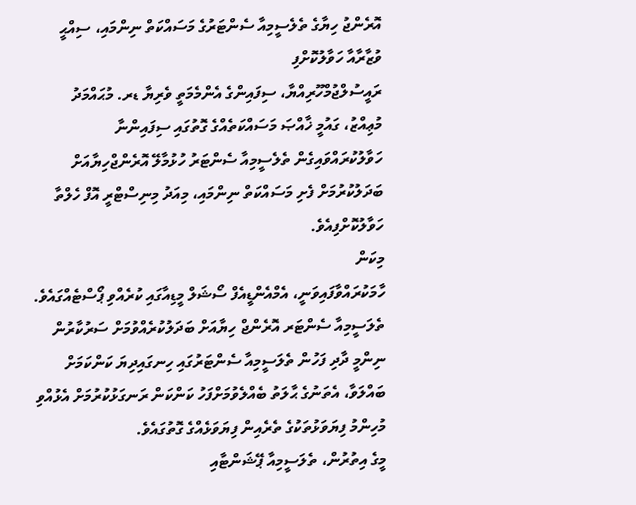އޮރެންޖު ހިޔާގެ ތެލެސީމިއާ ސެންޓަރުގެ މަސައްކަތް ނިންމައި، ސިއްޙީ ވުޒާރާއާ ހަވާލުކޮށްފި
ރައީސުލްޖުމްހޫރިއްޔާ، ސިފައިންގެ އެންމެމަތީ ވެރިޔާ ޑރ. މުޙައްމަދު މުޢިއްޒު، ގައުމީ ޚާއްޞަ މަސައްކަތެއްގެ ގޮތުގައި ސިފައިންނާ ހަވާލުކުރައްވައިގެން ތެލެސީމިއާ ސެންޓަރު ހުޅުމާލޭ އޮރެންޖްހިޔާއަށް ބަދަލުކުރުމަށް ފެށި މަސައްކަތް ނިންމައި، މިއަދު މިނިސްޓްރީ އޮފް ހެލްތާ ހަވާލުކޮށްފިއެވެ.
މިކަން
ހާމަކުރައްވާފައިވަނީ، އެމްއެންޑީއެފް ސޯޝަލް މީޑިއާގައި ކުރެއްވި ޕޯސްޓެއްގައެވެ.
ތެލަސީމިއާ ސެންޓަރ އޮރެންޖް ހިޔާއަށް ބަދަލުކުރެއްވުމަށް ސަރުކާރުން ނިންމީ ދާދި ފަހުން ތެލަސީމިއާ ސެންޓަރުގައި ހިނގައިދިޔަ ކަންކަމަށް ބައްލަވާ، އެތަނުގެ ޙާލަތު ބެއްލެވުމަށްފަހު ކަންކަން ރަނގަޅުކުރުމަށް އެޅުއްވި މުހިންމު ފިޔަވަޅުތަކުގެ ތެރެއިން ފިޔަވަޅެއްގެ ގޮތުގައެވެ.
މީގެ އިތުރުން، ތެލަސީމިއާ ޕޭޝަންޓާއި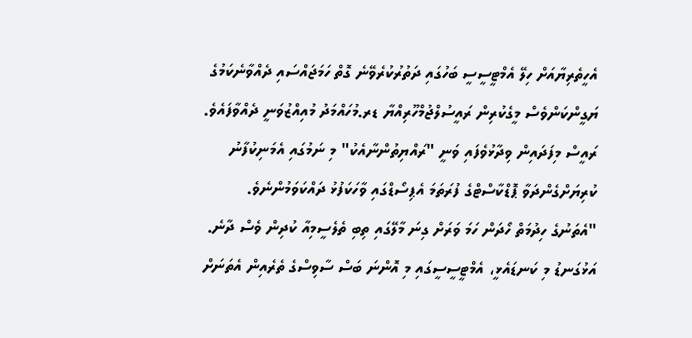އެހީތެރިޔާއަށް ހިލޭ އެމްޓީސީސީ ބަހުގައި ދަތުރުކުރެވޭނެ ގޮތް ހަމަޖައްސައި ދެއްވާނެކަމުގެ ޔަގީންކަންވެސް މީގެކުރިން ރައީސުލްޖުމްހޫރިއްޔާ ޑރ.މުހައްމަދު މުއިއްޒުވަނީ ދެއްވާފައެވެ. ރައީސް މިފަދައިން ވިދާޅުވެފައި ވަނީ "ރައްޔިތުންނާއެކު" މި ނަމުގައި އެމަނިކުފާނު ކުރިޔަށްގެންދަވާ ޕޮޑްކާސްޓްގެ ފުރަތަމަ އެޕިސޯޑްގައި ވާހަކަފުޅު ދައްކަވަމުންނެވެ.
"އެތަނުގެ ހިދުމަތް ހޯދަން ހަމަ ވަރަށް ގިނަ މާލޭގައި ތިބި ތެލެސީމިއާ ކުދިން ވެސް ދާނެ. އަޅުގަނޑު މި ކަނޑައެޅީ، އެމްޓީސީސީގައި މި އޮންނަ ބަސް ސާވިސްގެ ތެރެއިން އެތަނަށް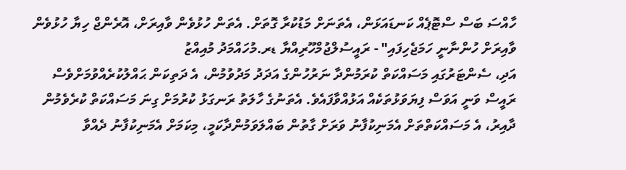ހާއްސަ ބަސް ސްޓޮޕެއް ކަނޑައަޅަން، އެތަނަށް މަޑުކުރާ ގޮތަށް. އެތަން ހުޅުވެން ވާއިރަށް، އޮރެންޖް ހިޔާ ހުޅުވެން ވާއިރަށް ހުންނާނީ ހަމަޖެހިފައި" - ރައީސުލްޖުމްހޫރިއްޔާ ޑރ.މުހައްމަދު މުއިއްޒު
އަދި، ސެންޓަރުގައި މަސައްކަތް ކުރަމުންދާ ނަރުހުންގެ އަދަދު މަދުވުމުން، އެ ދަތިކަން ޙައްލުކުރެއްވުމަށްވެސް ރައީސް ވަނީ އަވަސް ފިޔަވަޅުތަކެއް އަޅުއްވާފައެވެ. އެތަނުގެ ހާލަތު ރަނގަޅު ކުރުމަށް ގިނަ މަސައްކަތް ކުރެވެމުން ދާއިރު، އެ މަސައްކަތްތަށް އެމަނިކުފާނު ވަރަށް ގާތުން ބައްލަވަމުންދާކަމީ، މިކަމަށް އެމަނިކުފާނު ދެއްވާ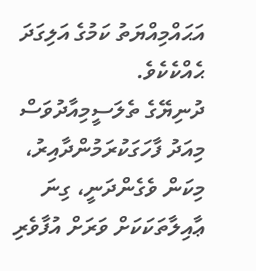އަޙައްމިއްޔަތު ކަމުގެ އަލިގަދަ ޙެއްކެކެވެ.
ދުނިޔޭގެ ތެލަސީމިއާދުވަސް މިއަދު ފާހަގަކުރަމުންދާއިރު، މިކަން ވެގެންދަނީ، ގިނަ ޢާއިލާތަކަކަށް ވަރަށް އުފާވެރި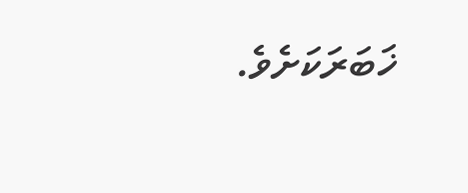ޚަބަރަކަށެވެ.